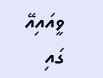ވީއައިއޭ ގައި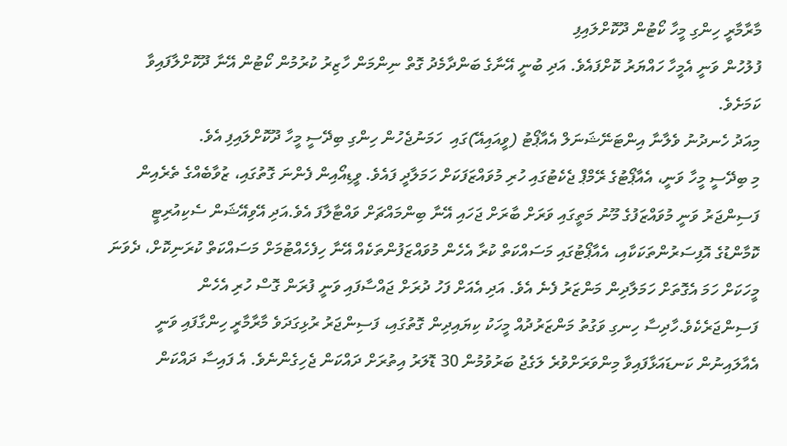މާރާމާރީ ހިންގި މީހާ ކޯޓުން ދޫކޮށްލައިފި
ފުލުހުން ވަނީ އެމީހާ ހައްޔަރު ކޮށްފައެވެ. އަދި ބުނީ އޭނާގެ ބަންދާމެދު ގޮތް ނިންމަން ހާޒިރު ކުރުމުން ކޯޓުން އޭނާ ދޫކޮށްލާފައިވާ ކަމަށެވެ.
މިއަދު ހެނދުނު ވެލާނާ އިންޓަނޭޝަނަލް އެއާޕޯޓު (ވީއައިއޭ)ގައި  ހަމަނުޖެހުން ހިންގި ބިދޭސީ މީހާ ދޫކޮށްލައިފި އެވެ.
މި ބިދޭސީ މީހާ ވަނީ، އެއާޕޯޓުގެ ރޭމްޕް ޖެކެޓުގައި ހުރި މުވައްޒަފަކަށް ހަމަލާދީ ފައެވެ. ވީޑިއޯއިން ފެންނަ ގޮތުގައި، ޒުވާބެއްގެ ތެރެއިން ފަސިންޖަރު ވަނީ މުވައްޒަފުގެ މޫނު މަތީގައި ވަރަށް ބާރަށް ޖަހައި އޭނާ ބިންމައްޗަށް ވައްޓާލާފަ އެވެ.އަދި އޭވިއޭޝަން ސެކިއުރިޓީ ކޮމާންޑުގެ އޮފިސަރުންތަކަކާއި، އެއާޕޯޓުގައި މަސައްކަތް ކުރާ އެހެން މުވައްޒަފުންތަކެއް އޭނާ ހިފެހެއްޓުމަށް މަސައްކަތް ކުރަނިކޮށް، ދެވަނަ މީހަކަށް ހަމަ އެގޮތަށް ހަމަލާދިން މަންޒަރު ފެނެ އެވެ. އަދި އެއަށް ފަހު ދުރަށް ޖައްސާފައި ވަނީ ފުރަން ގޮސް ހުރި އެހެން ފަސިންޖަރެކެވެ.ހާދިސާ ހިނގި ވަގުތު މަންޒަރުދުއް މީހަކު ކިޔައިދިން ގޮތުގައި، ފަސިންޖަރު ރުޅިގަދަވެ މާރާމާރީ ހިންގާފައި ވަނީ އެއާލައިނުން ކަނޑައަޅާފައިވާ މިންވަރަށްވުރެ ލަގެޖު ބަރުވުމުން 30 ޑޮލަރު އިތުރަށް ދައްކަން ޖެހިގެންނެވެ. އެ ފައިސާ ދައްކަން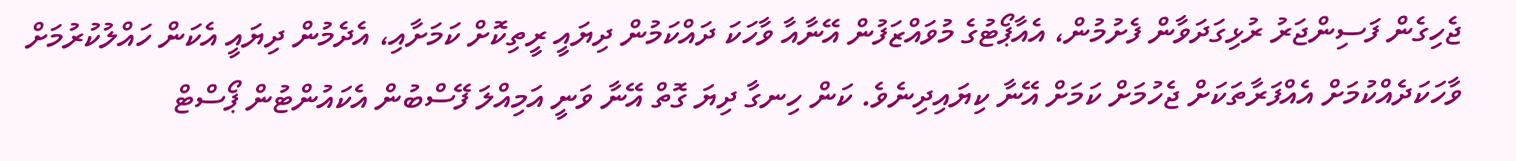ޖެހިގެން ފަސިންޖަރު ރުޅިގަދަވާން ފެށުމުން، އެއާޕޯޓުގެ މުވައްޒަފުން އޭނާއާ ވާހަކަ ދައްކަމުން ދިޔައީ ރީތިކޮށް ކަމަށާއި، އެދެމުން ދިޔައީ އެކަން ހައްލުކުރުމަށް ވާހަކަދެއްކުމަށް އެއްފަރާތަކަށް ޖެހުމަށް ކަމަށް އޭނާ ކިޔައިދިނެވެ. ކަން ހިނގާ ދިޔަ ގޮތް އޭނާ ވަނީ އަމިއްލަ ފޭސްބުން އެކައުންޓުން ޕޯސްޓް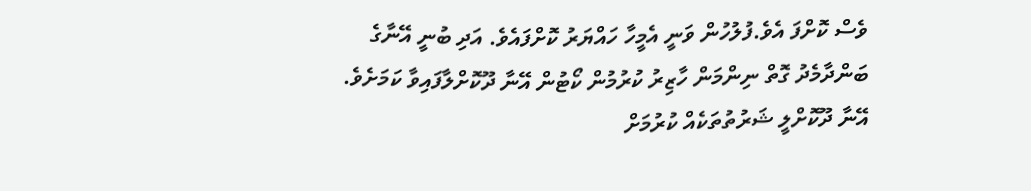ވެސް ކޮށްފަ އެވެ.ފުލުހުން ވަނީ އެމީހާ ހައްޔަރު ކޮށްފައެވެ. އަދި ބުނީ އޭނާގެ ބަންދާމެދު ގޮތް ނިންމަން ހާޒިރު ކުރުމުން ކޯޓުން އޭނާ ދޫކޮށްލާފައިވާ ކަމަށެވެ. އޭނާ ދޫކޮށްލީ ޝަރުތުތަކެއް ކުރުމަށް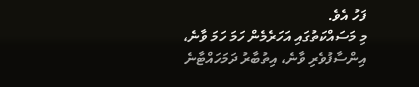ފަހު އެވެ.
މި މަސައްކަތުގައި އަހަރެމެން ހަމަ ހަމަ ވާނެ، އިންސާފުވެރި ވާނެ، އިތުބާރު ދަމަހައްޓާނެ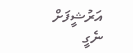އަރުޝީފަށް ނެގީ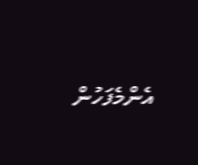އެންމެފަހުން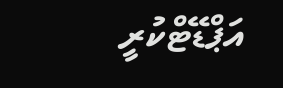އަޕްޑޭޓްކުރީ